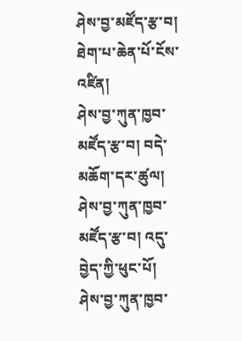ཤེས་བྱ་མཛོད་རྩ་བ། ཐེག་པ་ཆེན་པོ་ངོས་འཛིན།
ཤེས་བྱ་ཀུན་ཁྱབ་མཛོད་རྩ་བ། བདེ་མཆོག་དར་ཚུལ།
ཤེས་བྱ་ཀུན་ཁྱབ་མཛོད་རྩ་བ། འདུ་བྱེད་ཀྱི་ཕུང་པོ།
ཤེས་བྱ་ཀུན་ཁྱབ་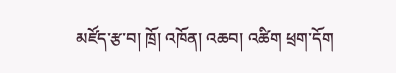མཛོད་རྩ་བ། ཁྲོ། འཁོན། འཆབ། འཚིག ཕྲག་དོག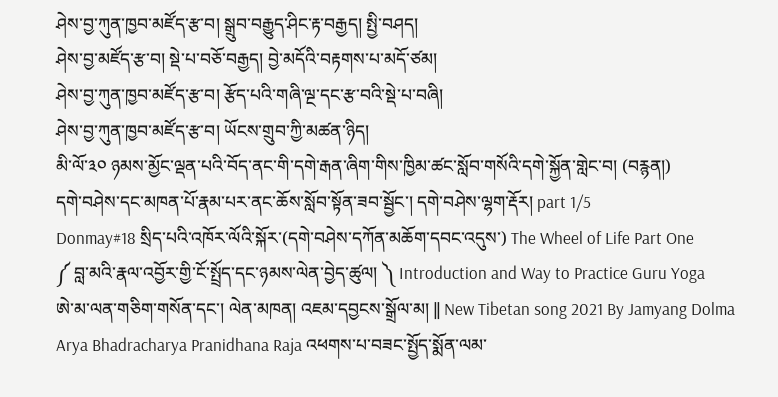ཤེས་བྱ་ཀུན་ཁྱབ་མཛོད་རྩ་བ། སྒྲུབ་བརྒྱུད་ཤིང་རྟ་བརྒྱད། སྤྱི་བཤད།
ཤེས་བྱ་མཛོད་རྩ་བ། སྡེ་པ་བཅོ་བརྒྱད། བྱེ་མདོའི་བརྟགས་པ་མདོ་ཙམ།
ཤེས་བྱ་ཀུན་ཁྱབ་མཛོད་རྩ་བ། རྩོད་པའི་གཞི་ལྔ་དང་རྩ་བའི་སྡེ་པ་བཞི།
ཤེས་བྱ་ཀུན་ཁྱབ་མཛོད་རྩ་བ། ཡོངས་གྲུབ་ཀྱི་མཚན་ཉིད།
མི་ལོ་༣༠ ཉམས་མྱོང་ལྡན་པའི་བོད་ནང་གི་དགེ་རྒན་ཞིག་གིས་ཁྱིམ་ཚང་སློབ་གསོའི་དགེ་སྐྱོན་གླེང་བ། (བརྙན།)
དགེ་བཤེས་དང་མཁན་པོ་རྣམ་པར་ནང་ཆོས་སློབ་སྟོན་ཟབ་སྦྱོང་། དགེ་བཤེས་ལྷག་རྡོར། part 1/5
Donmay#18 སྲིད་པའི་འཁོར་ལོའི་སྐོར་(དགེ་བཤེས་དཀོན་མཆོག་དབང་འདུས་) The Wheel of Life Part One
༼ བླ་མའི་རྣལ་འབྱོར་གྱི་ངོ་སྤྲོད་དང་ཉམས་ལེན་བྱེད་ཚུལ། ༽ Introduction and Way to Practice Guru Yoga
ཨེ་མ་ལན་གཅིག་གསོན་དང་། ལེན་མཁན། འཇམ་དབྱངས་སྒྲོལ་མ། || New Tibetan song 2021 By Jamyang Dolma
Arya Bhadracharya Pranidhana Raja འཕགས་པ་བཟང་སྤྱོད་སྨོན་ལམ་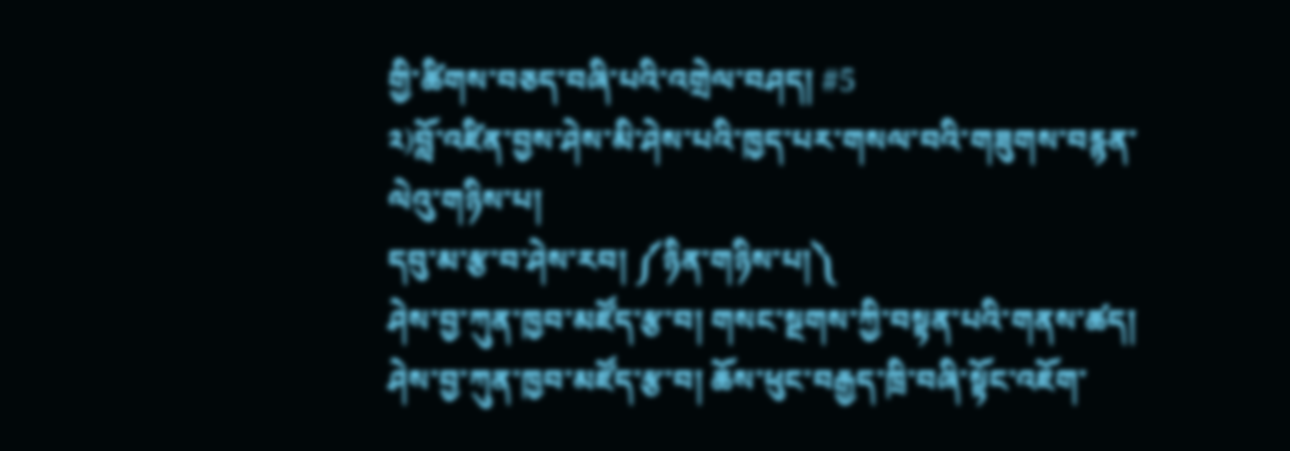གྱི་ཚིགས་བཅད་བཞི་པའི་འགྲེལ་བཤད། #5
༢)བློ་འཛིན་བྱས་ཤེས་མི་ཤེས་པའི་ཁྱད་པར་གསལ་བའི་གཟུགས་བརྙན་ལེའུ་གཉིས་པ།
དབུ་མ་རྩ་བ་ཤེས་རབ། ༼ཉིན་གཉིས་པ།༽
ཤེས་བྱ་ཀུན་ཁྱབ་མཛོད་རྩ་བ། གསང་སྔགས་ཀྱི་བསྟན་པའི་གནས་ཚད།
ཤེས་བྱ་ཀུན་ཁྱབ་མཛོད་རྩ་བ། ཆོས་ཕུང་བརྒྱད་ཁྲི་བཞི་སྟོང་འཇོག་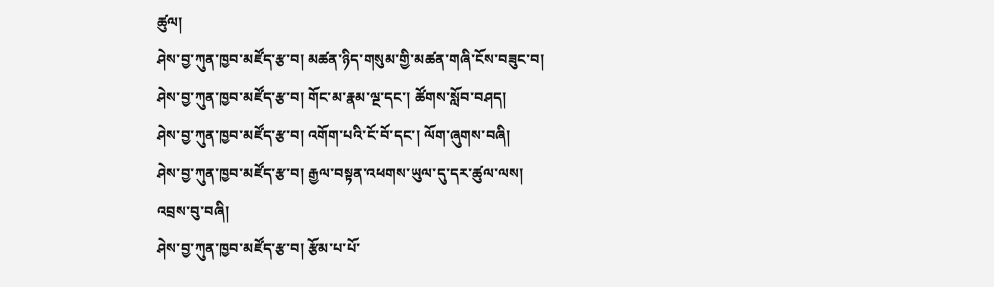ཚུལ།
ཤེས་བྱ་ཀུན་ཁྱབ་མཛོད་རྩ་བ། མཚན་ཉིད་གསུམ་གྱི་མཚན་གཞི་ངོས་བཟུང་བ།
ཤེས་བྱ་ཀུན་ཁྱབ་མཛོད་རྩ་བ། གོང་མ་རྣམ་ལྔ་དང་། ཚོགས་སློབ་བཤད།
ཤེས་བྱ་ཀུན་ཁྱབ་མཛོད་རྩ་བ། འགོག་པའི་ངོ་བོ་དང་། ལོག་ཞུགས་བཞི།
ཤེས་བྱ་ཀུན་ཁྱབ་མཛོད་རྩ་བ། རྒྱལ་བསྟན་འཕགས་ཡུལ་དུ་དར་ཚུལ་ལས། འབྲས་བུ་བཞི།
ཤེས་བྱ་ཀུན་ཁྱབ་མཛོད་རྩ་བ། རྩོམ་པ་པོ་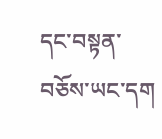དང་བསྟན་བཅོས་ཡང་དག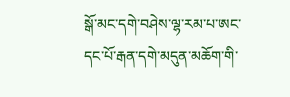སྒོ་མང་དགེ་བཤེས་ལྷ་རམ་པ་ཨང་དང་པོ་རྒན་དགེ་མདུན་མཆོག་གི་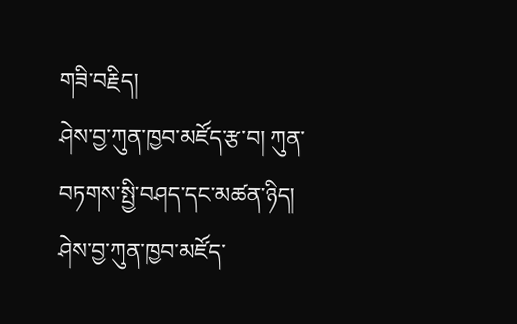གཟི་བརྗིད།
ཤེས་བྱ་ཀུན་ཁྱབ་མཛོད་རྩ་བ། ཀུན་བཏགས་སྤྱི་བཤད་དང་མཚན་ཉིད།
ཤེས་བྱ་ཀུན་ཁྱབ་མཛོད་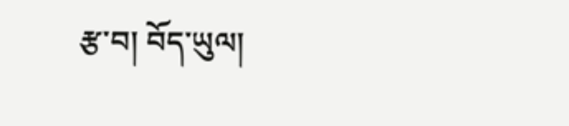རྩ་བ། བོད་ཡུལ།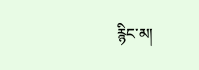རྙིང་མ།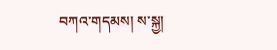བཀའ་གདམས། ས་སྐྱ།